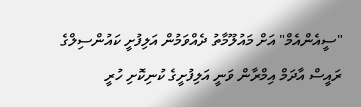"ސީއެންއެމް" އަށް މައުލޫމާތު ދެއްވަމުން އަލިފުށީ ކައުންސިލްގެ ރައީސް އާދަމް އިމްރާން ވަނީ އަލިފުށީގެ ކުނިކޮށި ހުރީ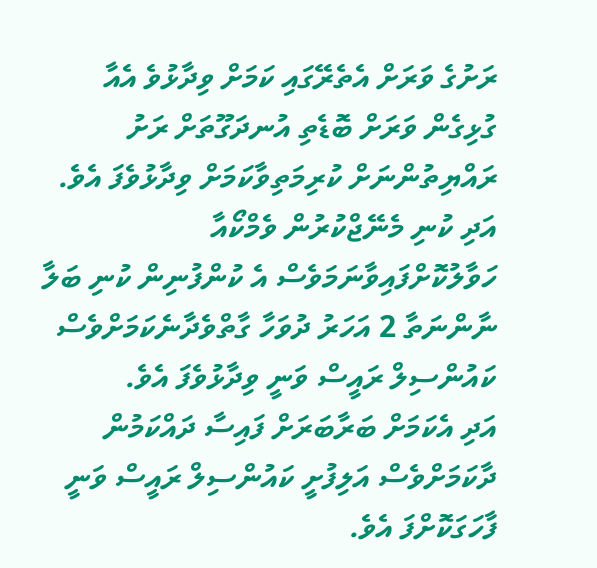ރަށުގެ ވަރަށް އެތެރޭގައި ކަމަށް ވިދާޅުވެ އެއާ ގުޅިގެން ވަރަށް ބޮޑެތި އުނދަގޫތަށް ރަށު ރައްޔިތުންނަށް ކުރިމަތިވާކަމަށް ވިދާޅުވެފަ އެވެ. އަދި ކުނި މެނޭޖްކުރުން ވެމްކޯއާ ހަވާލުކޮށްފައިވާނަމަވެސް އެ ކުންފުނިން ކުނި ބަލާ ނާންނަތާ 2 އަހަރު ދުވަހާ ގާތްވެދާނެކަމަށްވެސް ކައުންސިލް ރައީސް ވަނީ ވިދާޅުވެފަ އެވެ.
އަދި އެކަމަށް ބަރާބަރަށް ފައިސާ ދައްކަމުން ދާކަމަށްވެސް އަލިފުށީ ކައުންސިލް ރައީސް ވަނީ ފާހަގަކޮށްފަ އެވެ.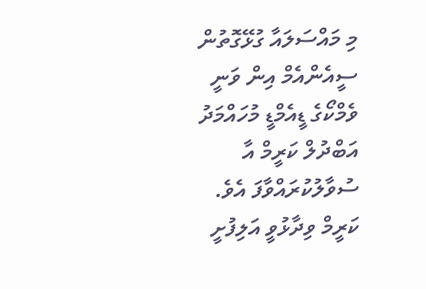މި މައްސަލައާ ގުޅޭގޮތުން ސީއެންއެމް އިން ވަނީ ވެމްކޯގެ ޑީއެމްޑީ މުހައްމަދު އަބްދުލް ކަރީމް އާ ސުވާލުކުރައްވާފަ އެވެ. ކަރީމް ވިދާޅުވީ އަލިފުށީ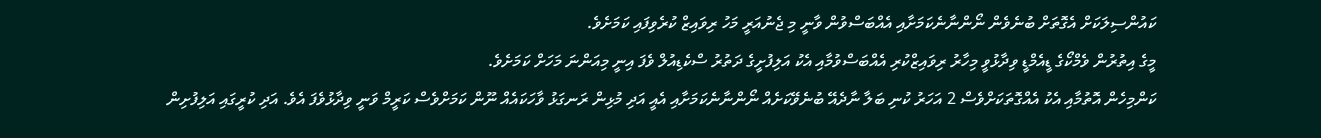ކައުންސިލަކަށް އެގޮތަށް ބުނެވެން ނޯންނާނެކަމަށާއި އެއްބަސްވުން ވާނީ މި ޖެނުއަރީ މަހު ރިވައިޒް ކުރެވިފައި ކަމަށެވެ.
މީގެ އިތުރުން ވެމްކޯގެ ޑީއެމްޑީ ވިދާޅުވީ މިހާރު ރިވައިޒްކުރި އެއްބަސްވުމާއި އެކު އަލިފުށީގެ ދަތުރު ސްކެޑިއުލް ވެފަ އިނީ މިއަންނަ މަހަށް ކަމަށެވެ.
ކަންމިހެން އޮތުމާއި އެކު އެއްގޮތަކަށްވެސް 2 އަހަރު ކުނި ބަލާ ނާދެއޭ ބުނެވޭކަށެއް ނޯންނާނެކަމަށާއި އެއީ އަދި މުޅިން ރަނގަޅު ވާހަކައެއް ނޫން ކަމަށްވެސް ކަރީމް ވަނީ ވިދާޅުވެފަ އެވެ. އަދި ކުރީގައި އަލިފުށިން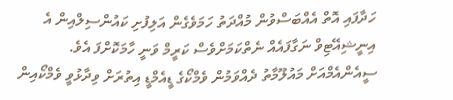ހަދާފައި އޮތް އެއްބަސްވުން މުއްދަތު ހަމަވެގެން އަލިފުށި ކައުންސިލްއިން އެ އިނީޝިއޭޓިވް ނަގާފައެއް ނެތްކަމަށްވެސް ކަރީމް ވަނީ ހާމަކޮށްފަ އެވެ.
ސީއެންއެމްއަށް މައުލޫމާތު ދެއްވަމުން ވެމްކޯގެ ޑީއެމްޑީ އިތުރަށް ވިދާޅުވީ ވެމްކޯއިން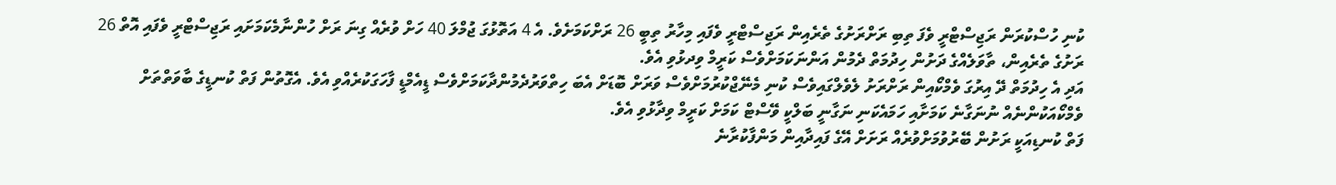ކުނި ހުސްކުރަން ރަޖިސްޓްރީ ވެފަ ތިބި ރަށްރަށުގެ ތެރެއިން ރަޖިސްޓްރީ ވެފައި މިހާރު ތިބީ 26 ރަށްކަމަށެވެ. އެ 4 އަތޮޅުގަ ޖުމްލަ 40 ހަށް ވުރެއް ގިނަ ރަށް ހުންނާމެކަމަށައި ރަޖިސްޓްރީ ވެފައި އޮތް 26 ރަށުގެ ތެރެއިން، ތާވަލެއްގެ ދަށުން ހިދުމަތް ދެމުން އަންނަކަމަށްވެސް ކަރީމް ވިދޅުވި އެވެ.
އަދި އެ ހިދުމަތް ދޭ އިރުގަ ވެމްކޯއިން ރަށްރަށު ލެވެލްގައިވެސް ކުނި މެނޭޖްކުރުމަށްވެސް ވަރަށް ބޮޑަށް އެބަ ހިތްވަރުދެމުންދާކަމަށްވެސް ޑީއެމްޑީ ފާހަގަކުރެއްވި އެވެ. އެގޮތުން ފަތް ކުނޑީގެ ބާވަތްތަށް ވެމްކޯއަކުންނެއް ނުނަގާނެ ކަމަށާއި ހަމައެކަނި ނަގާނީ ބަލްކީ ވޭސްޓް ކަމަށް ކަރީމް ވިދާޅުވި އެވެ.
ފަތް ކުނޑިއަކީ ރަށުން ބޭރުވުމަށްވުރެއް ރަށަށް އޭގެ ފައިދާއިން މަންފާކުރާނެ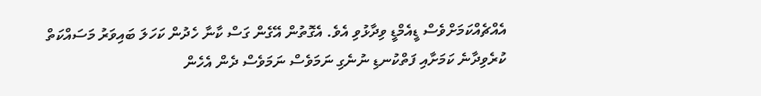އެއްޗެއްކަމަށްވެސް ޑީއެމްޑީ ވިދާޅުވި އެވެ. އެގޮތުން އޭގެން ގަސް ކާނާ ހެދުން ކަހަލަ ބައިވަރު މަސައްކަތް ކުރެވިދާނެ ކަމަށާއި ފަތްކުނޑި ނުނެގި ނަމަވެސް ނަމަވެސް ދެން އެހެން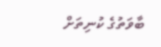ބާވަތުގެ ކުނިތަށް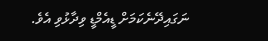ނަގައިދޭނެކަމަށް ޑީއެމްޑީ ވިދާޅުވި އެވެ.